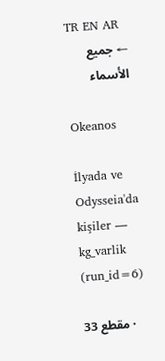TR EN AR
← جميع الأسماء

Okeanos

İlyada ve Odysseia'da kişiler — kg_varlik (run_id=6)

33 مقطع ·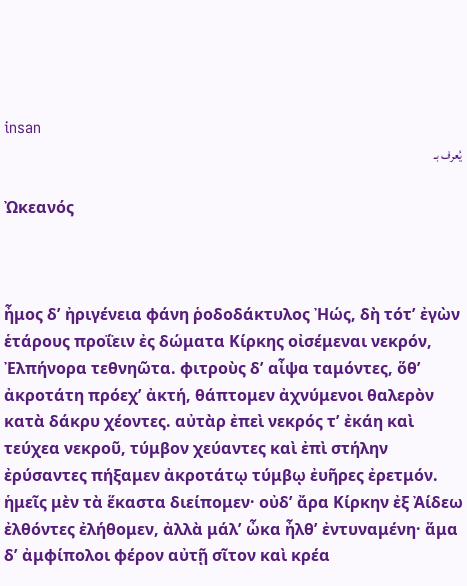insan
يُعرف بـ

Ὠκεανός



ἦμος δʼ ἠριγένεια φάνη ῥοδοδάκτυλος Ἠώς, δὴ τότʼ ἐγὼν ἑτάρους προΐειν ἐς δώματα Κίρκης οἰσέμεναι νεκρόν, Ἐλπήνορα τεθνηῶτα. φιτροὺς δʼ αἶψα ταμόντες, ὅθʼ ἀκροτάτη πρόεχʼ ἀκτή, θάπτομεν ἀχνύμενοι θαλερὸν κατὰ δάκρυ χέοντες. αὐτὰρ ἐπεὶ νεκρός τʼ ἐκάη καὶ τεύχεα νεκροῦ, τύμβον χεύαντες καὶ ἐπὶ στήλην ἐρύσαντες πήξαμεν ἀκροτάτῳ τύμβῳ ἐυῆρες ἐρετμόν. ἡμεῖς μὲν τὰ ἕκαστα διείπομεν· οὐδʼ ἄρα Κίρκην ἐξ Ἀίδεω ἐλθόντες ἐλήθομεν, ἀλλὰ μάλʼ ὦκα ἦλθʼ ἐντυναμένη· ἅμα δʼ ἀμφίπολοι φέρον αὐτῇ σῖτον καὶ κρέα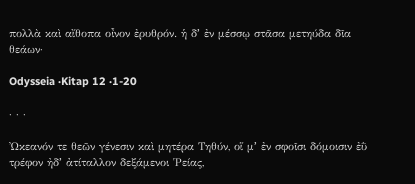πολλὰ καὶ αἴθοπα οἶνον ἐρυθρόν. ἡ δʼ ἐν μέσσῳ στᾶσα μετηύδα δῖα θεάων·

Odysseia ·Kitap 12 ·1-20

· · ·

Ὠκεανόν τε θεῶν γένεσιν καὶ μητέρα Τηθύν, οἵ μʼ ἐν σφοῖσι δόμοισιν ἐῢ τρέφον ἠδʼ ἀτίταλλον δεξάμενοι Ῥείας,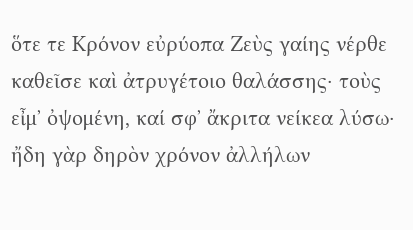ὅτε τε Κρόνον εὐρύοπα Ζεὺς γαίης νέρθε καθεῖσε καὶ ἀτρυγέτοιο θαλάσσης· τοὺς εἶμʼ ὀψομένη, καί σφʼ ἄκριτα νείκεα λύσω· ἤδη γὰρ δηρὸν χρόνον ἀλλήλων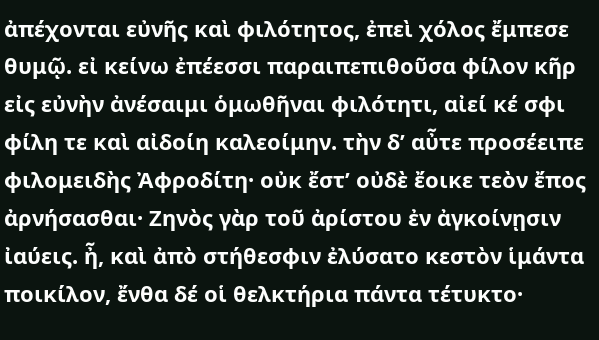ἀπέχονται εὐνῆς καὶ φιλότητος, ἐπεὶ χόλος ἔμπεσε θυμῷ. εἰ κείνω ἐπέεσσι παραιπεπιθοῦσα φίλον κῆρ εἰς εὐνὴν ἀνέσαιμι ὁμωθῆναι φιλότητι, αἰεί κέ σφι φίλη τε καὶ αἰδοίη καλεοίμην. τὴν δʼ αὖτε προσέειπε φιλομειδὴς Ἀφροδίτη· οὐκ ἔστʼ οὐδὲ ἔοικε τεὸν ἔπος ἀρνήσασθαι· Ζηνὸς γὰρ τοῦ ἀρίστου ἐν ἀγκοίνῃσιν ἰαύεις. ἦ, καὶ ἀπὸ στήθεσφιν ἐλύσατο κεστὸν ἱμάντα ποικίλον, ἔνθα δέ οἱ θελκτήρια πάντα τέτυκτο·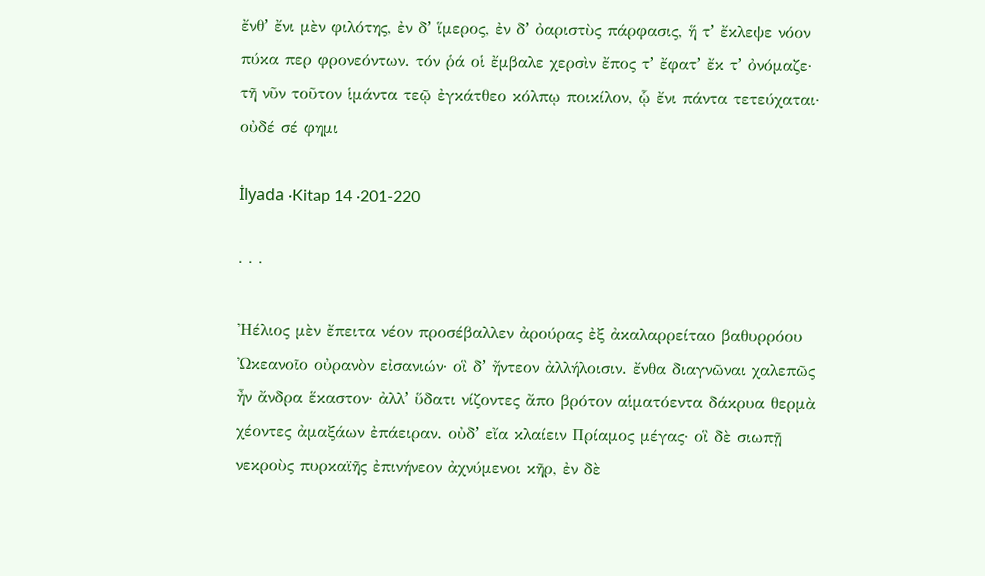ἔνθʼ ἔνι μὲν φιλότης, ἐν δʼ ἵμερος, ἐν δʼ ὀαριστὺς πάρφασις, ἥ τʼ ἔκλεψε νόον πύκα περ φρονεόντων. τόν ῥά οἱ ἔμβαλε χερσὶν ἔπος τʼ ἔφατʼ ἔκ τʼ ὀνόμαζε· τῆ νῦν τοῦτον ἱμάντα τεῷ ἐγκάτθεο κόλπῳ ποικίλον, ᾧ ἔνι πάντα τετεύχαται· οὐδέ σέ φημι

İlyada ·Kitap 14 ·201-220

· · ·

Ἠέλιος μὲν ἔπειτα νέον προσέβαλλεν ἀρούρας ἐξ ἀκαλαρρείταο βαθυρρόου Ὠκεανοῖο οὐρανὸν εἰσανιών· οἳ δʼ ἤντεον ἀλλήλοισιν. ἔνθα διαγνῶναι χαλεπῶς ἦν ἄνδρα ἕκαστον· ἀλλʼ ὕδατι νίζοντες ἄπο βρότον αἱματόεντα δάκρυα θερμὰ χέοντες ἀμαξάων ἐπάειραν. οὐδʼ εἴα κλαίειν Πρίαμος μέγας· οἳ δὲ σιωπῇ νεκροὺς πυρκαϊῆς ἐπινήνεον ἀχνύμενοι κῆρ, ἐν δὲ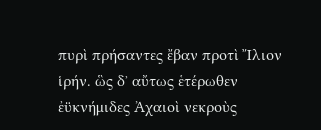πυρὶ πρήσαντες ἔβαν προτὶ Ἴλιον ἱρήν. ὣς δʼ αὔτως ἑτέρωθεν ἐϋκνήμιδες Ἀχαιοὶ νεκροὺς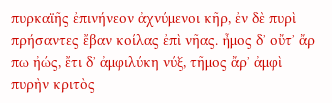πυρκαϊῆς ἐπινήνεον ἀχνύμενοι κῆρ, ἐν δὲ πυρὶ πρήσαντες ἔβαν κοίλας ἐπὶ νῆας. ἦμος δʼ οὔτʼ ἄρ πω ἠώς, ἔτι δʼ ἀμφιλύκη νύξ, τῆμος ἄρʼ ἀμφὶ πυρὴν κριτὸς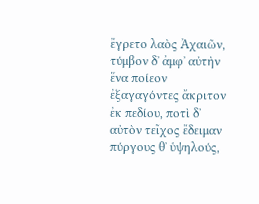ἔγρετο λαὸς Ἀχαιῶν, τύμβον δʼ ἀμφʼ αὐτὴν ἕνα ποίεον ἐξαγαγόντες ἄκριτον ἐκ πεδίου, ποτὶ δʼ αὐτὸν τεῖχος ἔδειμαν πύργους θʼ ὑψηλούς,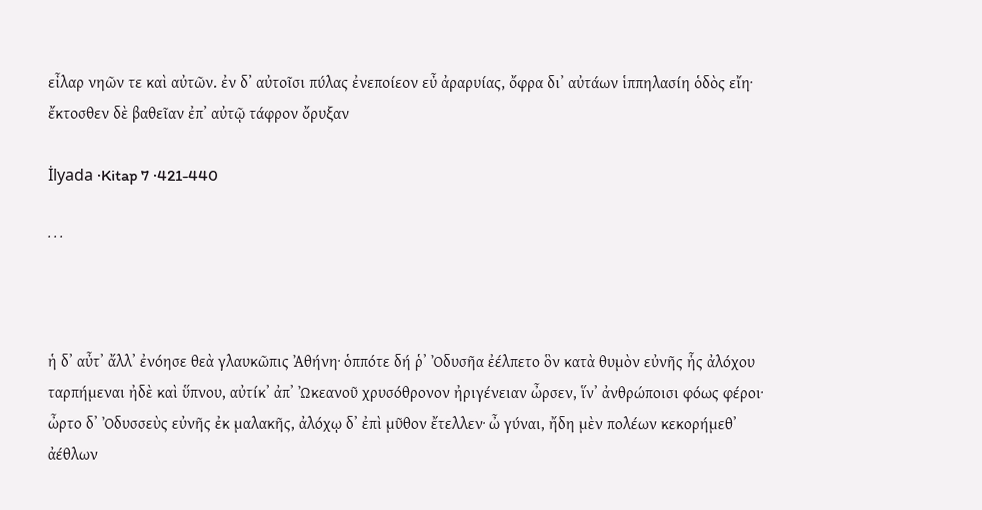εἶλαρ νηῶν τε καὶ αὐτῶν. ἐν δʼ αὐτοῖσι πύλας ἐνεποίεον εὖ ἀραρυίας, ὄφρα διʼ αὐτάων ἱππηλασίη ὁδὸς εἴη· ἔκτοσθεν δὲ βαθεῖαν ἐπʼ αὐτῷ τάφρον ὄρυξαν

İlyada ·Kitap 7 ·421-440

· · ·



ἡ δʼ αὖτʼ ἄλλʼ ἐνόησε θεὰ γλαυκῶπις Ἀθήνη· ὁππότε δή ῥʼ Ὀδυσῆα ἐέλπετο ὃν κατὰ θυμὸν εὐνῆς ἧς ἀλόχου ταρπήμεναι ἠδὲ καὶ ὕπνου, αὐτίκʼ ἀπʼ Ὠκεανοῦ χρυσόθρονον ἠριγένειαν ὦρσεν, ἵνʼ ἀνθρώποισι φόως φέροι· ὦρτο δʼ Ὀδυσσεὺς εὐνῆς ἐκ μαλακῆς, ἀλόχῳ δʼ ἐπὶ μῦθον ἔτελλεν· ὦ γύναι, ἤδη μὲν πολέων κεκορήμεθʼ ἀέθλων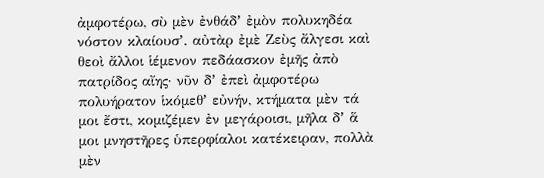ἀμφοτέρω, σὺ μὲν ἐνθάδʼ ἐμὸν πολυκηδέα νόστον κλαίουσʼ. αὐτὰρ ἐμὲ Ζεὺς ἄλγεσι καὶ θεοὶ ἄλλοι ἱέμενον πεδάασκον ἐμῆς ἀπὸ πατρίδος αἴης· νῦν δʼ ἐπεὶ ἀμφοτέρω πολυήρατον ἱκόμεθʼ εὐνήν, κτήματα μὲν τά μοι ἔστι, κομιζέμεν ἐν μεγάροισι, μῆλα δʼ ἅ μοι μνηστῆρες ὑπερφίαλοι κατέκειραν, πολλὰ μὲν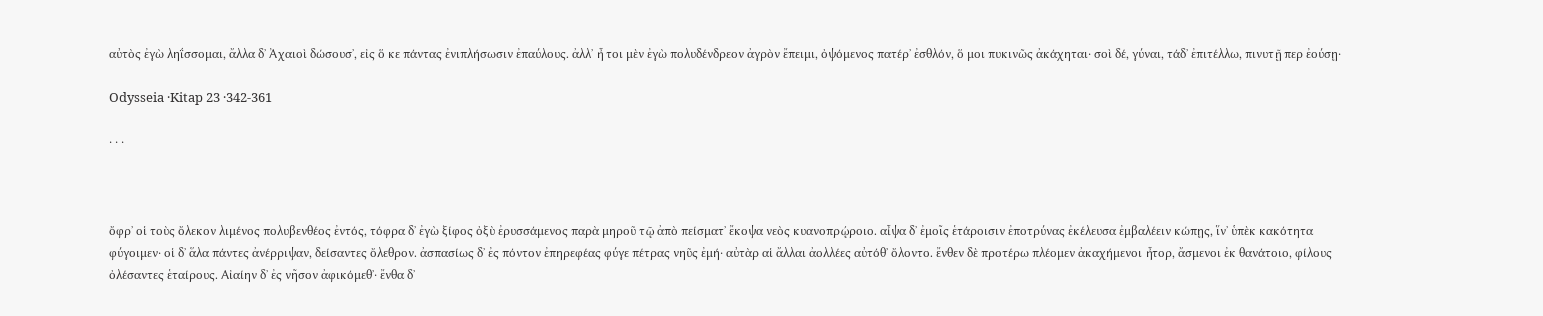αὐτὸς ἐγὼ ληΐσσομαι, ἄλλα δʼ Ἀχαιοὶ δώσουσʼ, εἰς ὅ κε πάντας ἐνιπλήσωσιν ἐπαύλους. ἀλλʼ ἦ τοι μὲν ἐγὼ πολυδένδρεον ἀγρὸν ἔπειμι, ὀψόμενος πατέρʼ ἐσθλόν, ὅ μοι πυκινῶς ἀκάχηται· σοὶ δέ, γύναι, τάδʼ ἐπιτέλλω, πινυτῇ περ ἐούσῃ·

Odysseia ·Kitap 23 ·342-361

· · ·



ὄφρʼ οἱ τοὺς ὄλεκον λιμένος πολυβενθέος ἐντός, τόφρα δʼ ἐγὼ ξίφος ὀξὺ ἐρυσσάμενος παρὰ μηροῦ τῷ ἀπὸ πείσματʼ ἔκοψα νεὸς κυανοπρῴροιο. αἶψα δʼ ἐμοῖς ἑτάροισιν ἐποτρύνας ἐκέλευσα ἐμβαλέειν κώπῃς, ἵνʼ ὑπὲκ κακότητα φύγοιμεν· οἱ δʼ ἅλα πάντες ἀνέρριψαν, δείσαντες ὄλεθρον. ἀσπασίως δʼ ἐς πόντον ἐπηρεφέας φύγε πέτρας νηῦς ἐμή· αὐτὰρ αἱ ἄλλαι ἀολλέες αὐτόθʼ ὄλοντο. ἔνθεν δὲ προτέρω πλέομεν ἀκαχήμενοι ἦτορ, ἄσμενοι ἐκ θανάτοιο, φίλους ὀλέσαντες ἑταίρους. Αἰαίην δʼ ἐς νῆσον ἀφικόμεθʼ· ἔνθα δʼ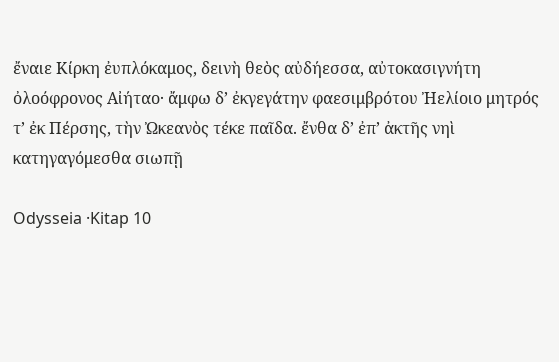ἔναιε Κίρκη ἐυπλόκαμος, δεινὴ θεὸς αὐδήεσσα, αὐτοκασιγνήτη ὀλοόφρονος Αἰήταο· ἄμφω δʼ ἐκγεγάτην φαεσιμβρότου Ἠελίοιο μητρός τʼ ἐκ Πέρσης, τὴν Ὠκεανὸς τέκε παῖδα. ἔνθα δʼ ἐπʼ ἀκτῆς νηὶ κατηγαγόμεσθα σιωπῇ

Odysseia ·Kitap 10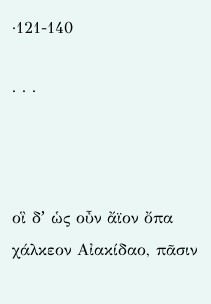·121-140

· · ·



οἳ δʼ ὡς οὖν ἄϊον ὄπα χάλκεον Αἰακίδαο, πᾶσιν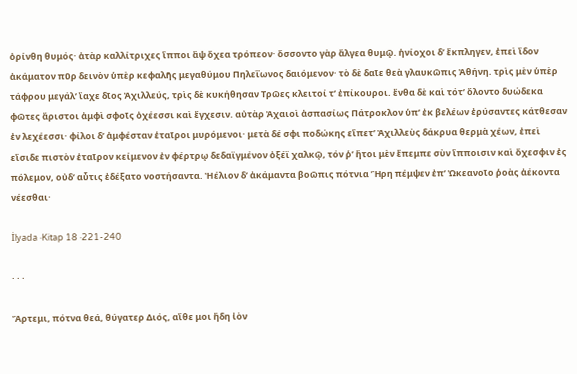ὀρίνθη θυμός· ἀτὰρ καλλίτριχες ἵπποι ἂψ ὄχεα τρόπεον· ὄσσοντο γὰρ ἄλγεα θυμῷ. ἡνίοχοι δʼ ἔκπληγεν, ἐπεὶ ἴδον ἀκάματον πῦρ δεινὸν ὑπὲρ κεφαλῆς μεγαθύμου Πηλεΐωνος δαιόμενον· τὸ δὲ δαῖε θεὰ γλαυκῶπις Ἀθήνη. τρὶς μὲν ὑπὲρ τάφρου μεγάλʼ ἴαχε δῖος Ἀχιλλεύς, τρὶς δὲ κυκήθησαν Τρῶες κλειτοί τʼ ἐπίκουροι. ἔνθα δὲ καὶ τότʼ ὄλοντο δυώδεκα φῶτες ἄριστοι ἀμφὶ σφοῖς ὀχέεσσι καὶ ἔγχεσιν. αὐτὰρ Ἀχαιοὶ ἀσπασίως Πάτροκλον ὑπʼ ἐκ βελέων ἐρύσαντες κάτθεσαν ἐν λεχέεσσι· φίλοι δʼ ἀμφέσταν ἑταῖροι μυρόμενοι· μετὰ δέ σφι ποδώκης εἵπετʼ Ἀχιλλεὺς δάκρυα θερμὰ χέων, ἐπεὶ εἴσιδε πιστὸν ἑταῖρον κείμενον ἐν φέρτρῳ δεδαϊγμένον ὀξέϊ χαλκῷ, τόν ῥʼ ἤτοι μὲν ἔπεμπε σὺν ἵπποισιν καὶ ὄχεσφιν ἐς πόλεμον, οὐδʼ αὖτις ἐδέξατο νοστήσαντα. Ἠέλιον δʼ ἀκάμαντα βοῶπις πότνια Ἥρη πέμψεν ἐπʼ Ὠκεανοῖο ῥοὰς ἀέκοντα νέεσθαι·

İlyada ·Kitap 18 ·221-240

· · ·

Ἄρτεμι, πότνα θεά, θύγατερ Διός, αἴθε μοι ἤδη ἰὸν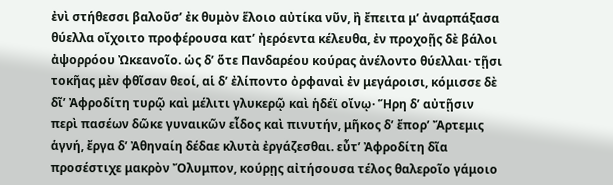ἐνὶ στήθεσσι βαλοῦσʼ ἐκ θυμὸν ἕλοιο αὐτίκα νῦν, ἢ ἔπειτα μʼ ἀναρπάξασα θύελλα οἴχοιτο προφέρουσα κατʼ ἠερόεντα κέλευθα, ἐν προχοῇς δὲ βάλοι ἀψορρόου Ὠκεανοῖο. ὡς δʼ ὅτε Πανδαρέου κούρας ἀνέλοντο θύελλαι· τῇσι τοκῆας μὲν φθῖσαν θεοί, αἱ δʼ ἐλίποντο ὀρφαναὶ ἐν μεγάροισι, κόμισσε δὲ δῖʼ Ἀφροδίτη τυρῷ καὶ μέλιτι γλυκερῷ καὶ ἡδέϊ οἴνῳ· Ἥρη δʼ αὐτῇσιν περὶ πασέων δῶκε γυναικῶν εἶδος καὶ πινυτήν, μῆκος δʼ ἔπορʼ Ἄρτεμις ἁγνή, ἔργα δʼ Ἀθηναίη δέδαε κλυτὰ ἐργάζεσθαι. εὖτʼ Ἀφροδίτη δῖα προσέστιχε μακρὸν Ὄλυμπον, κούρῃς αἰτήσουσα τέλος θαλεροῖο γάμοιο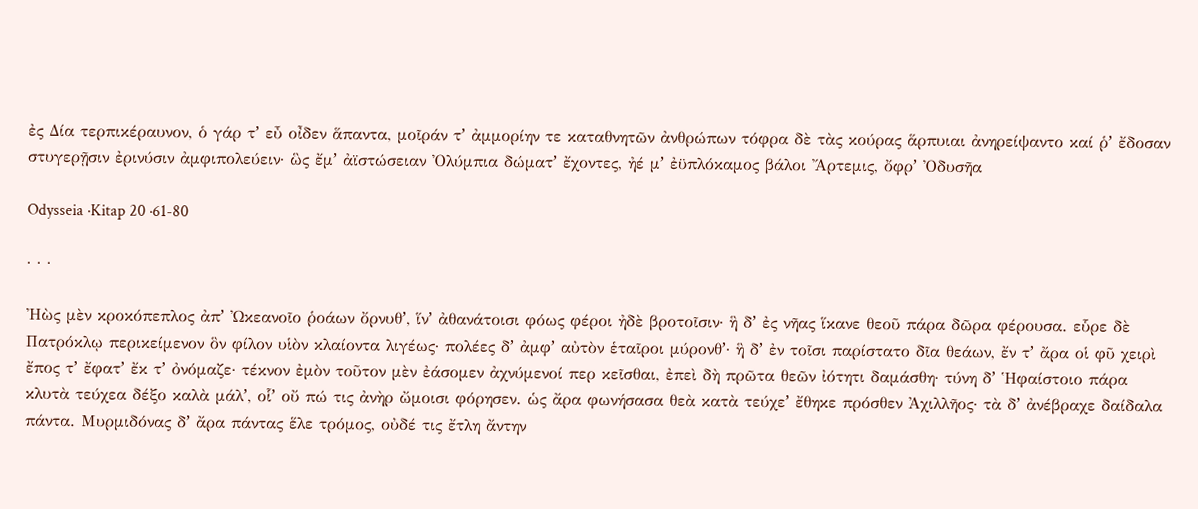ἐς Δία τερπικέραυνον, ὁ γάρ τʼ εὖ οἶδεν ἅπαντα, μοῖράν τʼ ἀμμορίην τε καταθνητῶν ἀνθρώπων τόφρα δὲ τὰς κούρας ἅρπυιαι ἀνηρείψαντο καί ῥʼ ἔδοσαν στυγερῇσιν ἐρινύσιν ἀμφιπολεύειν· ὣς ἔμʼ ἀϊστώσειαν Ὀλύμπια δώματʼ ἔχοντες, ἠέ μʼ ἐϋπλόκαμος βάλοι Ἄρτεμις, ὄφρʼ Ὀδυσῆα

Odysseia ·Kitap 20 ·61-80

· · ·

Ἠὼς μὲν κροκόπεπλος ἀπʼ Ὠκεανοῖο ῥοάων ὄρνυθʼ, ἵνʼ ἀθανάτοισι φόως φέροι ἠδὲ βροτοῖσιν· ἣ δʼ ἐς νῆας ἵκανε θεοῦ πάρα δῶρα φέρουσα. εὗρε δὲ Πατρόκλῳ περικείμενον ὃν φίλον υἱὸν κλαίοντα λιγέως· πολέες δʼ ἀμφʼ αὐτὸν ἑταῖροι μύρονθʼ· ἣ δʼ ἐν τοῖσι παρίστατο δῖα θεάων, ἔν τʼ ἄρα οἱ φῦ χειρὶ ἔπος τʼ ἔφατʼ ἔκ τʼ ὀνόμαζε· τέκνον ἐμὸν τοῦτον μὲν ἐάσομεν ἀχνύμενοί περ κεῖσθαι, ἐπεὶ δὴ πρῶτα θεῶν ἰότητι δαμάσθη· τύνη δʼ Ἡφαίστοιο πάρα κλυτὰ τεύχεα δέξο καλὰ μάλʼ, οἷʼ οὔ πώ τις ἀνὴρ ὤμοισι φόρησεν. ὡς ἄρα φωνήσασα θεὰ κατὰ τεύχεʼ ἔθηκε πρόσθεν Ἀχιλλῆος· τὰ δʼ ἀνέβραχε δαίδαλα πάντα. Μυρμιδόνας δʼ ἄρα πάντας ἕλε τρόμος, οὐδέ τις ἔτλη ἄντην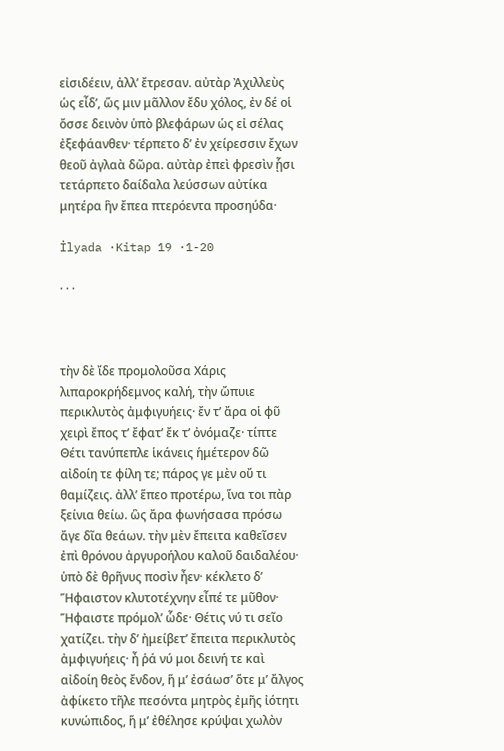εἰσιδέειν, ἀλλʼ ἔτρεσαν. αὐτὰρ Ἀχιλλεὺς ὡς εἶδʼ, ὥς μιν μᾶλλον ἔδυ χόλος, ἐν δέ οἱ ὄσσε δεινὸν ὑπὸ βλεφάρων ὡς εἰ σέλας ἐξεφάανθεν· τέρπετο δʼ ἐν χείρεσσιν ἔχων θεοῦ ἀγλαὰ δῶρα. αὐτὰρ ἐπεὶ φρεσὶν ᾗσι τετάρπετο δαίδαλα λεύσσων αὐτίκα μητέρα ἣν ἔπεα πτερόεντα προσηύδα·

İlyada ·Kitap 19 ·1-20

· · ·



τὴν δὲ ἴδε προμολοῦσα Χάρις λιπαροκρήδεμνος καλή, τὴν ὤπυιε περικλυτὸς ἀμφιγυήεις· ἔν τʼ ἄρα οἱ φῦ χειρὶ ἔπος τʼ ἔφατʼ ἔκ τʼ ὀνόμαζε· τίπτε Θέτι τανύπεπλε ἱκάνεις ἡμέτερον δῶ αἰδοίη τε φίλη τε; πάρος γε μὲν οὔ τι θαμίζεις. ἀλλʼ ἕπεο προτέρω, ἵνα τοι πὰρ ξείνια θείω. ὣς ἄρα φωνήσασα πρόσω ἄγε δῖα θεάων. τὴν μὲν ἔπειτα καθεῖσεν ἐπὶ θρόνου ἀργυροήλου καλοῦ δαιδαλέου· ὑπὸ δὲ θρῆνυς ποσὶν ἦεν· κέκλετο δʼ Ἥφαιστον κλυτοτέχνην εἶπέ τε μῦθον· Ἥφαιστε πρόμολʼ ὧδε· Θέτις νύ τι σεῖο χατίζει. τὴν δʼ ἠμείβετʼ ἔπειτα περικλυτὸς ἀμφιγυήεις· ἦ ῥά νύ μοι δεινή τε καὶ αἰδοίη θεὸς ἔνδον, ἥ μʼ ἐσάωσʼ ὅτε μʼ ἄλγος ἀφίκετο τῆλε πεσόντα μητρὸς ἐμῆς ἰότητι κυνώπιδος, ἥ μʼ ἐθέλησε κρύψαι χωλὸν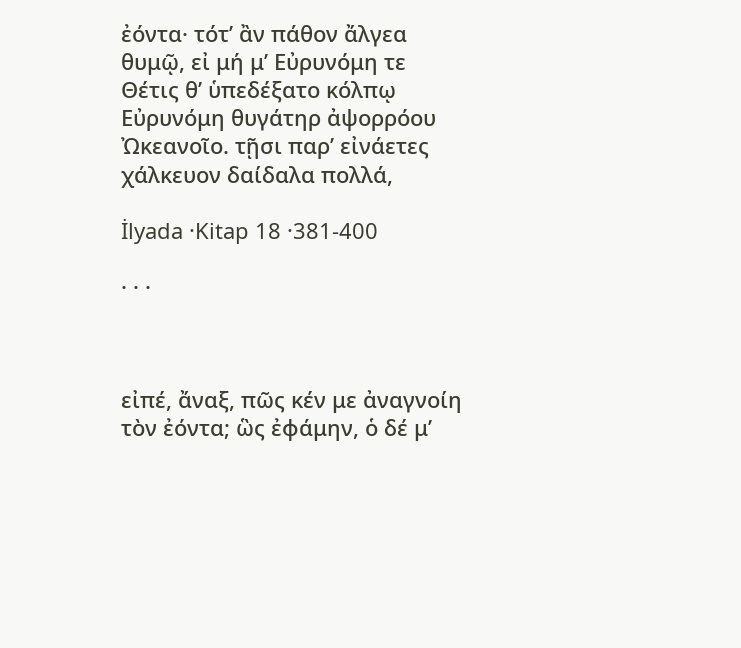ἐόντα· τότʼ ἂν πάθον ἄλγεα θυμῷ, εἰ μή μʼ Εὐρυνόμη τε Θέτις θʼ ὑπεδέξατο κόλπῳ Εὐρυνόμη θυγάτηρ ἀψορρόου Ὠκεανοῖο. τῇσι παρʼ εἰνάετες χάλκευον δαίδαλα πολλά,

İlyada ·Kitap 18 ·381-400

· · ·



εἰπέ, ἄναξ, πῶς κέν με ἀναγνοίη τὸν ἐόντα; ὣς ἐφάμην, ὁ δέ μʼ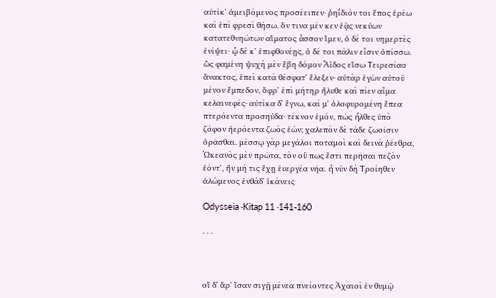αὐτίκʼ ἀμειβόμενος προσέειπεν· ῥηΐδιόν τοι ἔπος ἐρέω καὶ ἐπὶ φρεσὶ θήσω. ὅν τινα μέν κεν ἐᾷς νεκύων κατατεθνηώτων αἵματος ἆσσον ἴμεν, ὁ δέ τοι νημερτὲς ἐνίψει· ᾧ δέ κʼ ἐπιφθονέῃς, ὁ δέ τοι πάλιν εἶσιν ὀπίσσω. ὣς φαμένη ψυχὴ μὲν ἔβη δόμον Ἄϊδος εἴσω Τειρεσίαο ἄνακτος, ἐπεὶ κατὰ θέσφατʼ ἔλεξεν· αὐτὰρ ἐγὼν αὐτοῦ μένον ἔμπεδον, ὄφρʼ ἐπὶ μήτηρ ἤλυθε καὶ πίεν αἷμα κελαινεφές· αὐτίκα δʼ ἔγνω, καί μʼ ὀλοφυρομένη ἔπεα πτερόεντα προσηύδα· τέκνον ἐμόν, πῶς ἦλθες ὑπὸ ζόφον ἠερόεντα ζωὸς ἐών; χαλεπὸν δὲ τάδε ζωοῖσιν ὁρᾶσθαι. μέσσῳ γὰρ μεγάλοι ποταμοὶ καὶ δεινὰ ῥέεθρα, Ὠκεανὸς μὲν πρῶτα, τὸν οὔ πως ἔστι περῆσαι πεζὸν ἐόντʼ, ἢν μή τις ἔχῃ ἐυεργέα νῆα. ἦ νῦν δὴ Τροίηθεν ἀλώμενος ἐνθάδʼ ἱκάνεις

Odysseia ·Kitap 11 ·141-160

· · ·



οἳ δʼ ἄρʼ ἴσαν σιγῇ μένεα πνείοντες Ἀχαιοὶ ἐν θυμῷ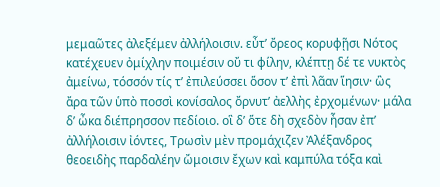μεμαῶτες ἀλεξέμεν ἀλλήλοισιν. εὖτʼ ὄρεος κορυφῇσι Νότος κατέχευεν ὀμίχλην ποιμέσιν οὔ τι φίλην, κλέπτῃ δέ τε νυκτὸς ἀμείνω, τόσσόν τίς τʼ ἐπιλεύσσει ὅσον τʼ ἐπὶ λᾶαν ἵησιν· ὣς ἄρα τῶν ὑπὸ ποσσὶ κονίσαλος ὄρνυτʼ ἀελλὴς ἐρχομένων· μάλα δʼ ὦκα διέπρησσον πεδίοιο. οἳ δʼ ὅτε δὴ σχεδὸν ἦσαν ἐπʼ ἀλλήλοισιν ἰόντες, Τρωσὶν μὲν προμάχιζεν Ἀλέξανδρος θεοειδὴς παρδαλέην ὤμοισιν ἔχων καὶ καμπύλα τόξα καὶ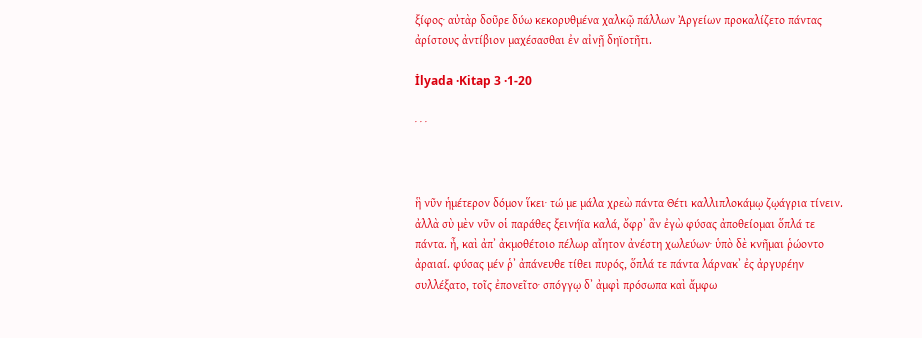ξίφος· αὐτὰρ δοῦρε δύω κεκορυθμένα χαλκῷ πάλλων Ἀργείων προκαλίζετο πάντας ἀρίστους ἀντίβιον μαχέσασθαι ἐν αἰνῇ δηϊοτῆτι.

İlyada ·Kitap 3 ·1-20

· · ·



ἣ νῦν ἡμέτερον δόμον ἵκει· τώ με μάλα χρεὼ πάντα Θέτι καλλιπλοκάμῳ ζῳάγρια τίνειν. ἀλλὰ σὺ μὲν νῦν οἱ παράθες ξεινήϊα καλά, ὄφρʼ ἂν ἐγὼ φύσας ἀποθείομαι ὅπλά τε πάντα. ἦ, καὶ ἀπʼ ἀκμοθέτοιο πέλωρ αἴητον ἀνέστη χωλεύων· ὑπὸ δὲ κνῆμαι ῥώοντο ἀραιαί. φύσας μέν ῥʼ ἀπάνευθε τίθει πυρός, ὅπλά τε πάντα λάρνακʼ ἐς ἀργυρέην συλλέξατο, τοῖς ἐπονεῖτο· σπόγγῳ δʼ ἀμφὶ πρόσωπα καὶ ἄμφω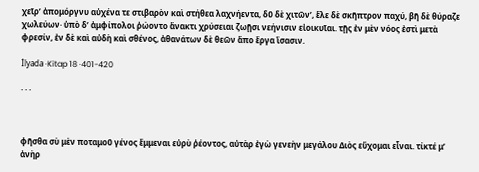χεῖρʼ ἀπομόργνυ αὐχένα τε στιβαρὸν καὶ στήθεα λαχνήεντα, δῦ δὲ χιτῶνʼ, ἕλε δὲ σκῆπτρον παχύ, βῆ δὲ θύραζε χωλεύων· ὑπὸ δʼ ἀμφίπολοι ῥώοντο ἄνακτι χρύσειαι ζωῇσι νεήνισιν εἰοικυῖαι. τῇς ἐν μὲν νόος ἐστὶ μετὰ φρεσίν, ἐν δὲ καὶ αὐδὴ καὶ σθένος, ἀθανάτων δὲ θεῶν ἄπο ἔργα ἴσασιν.

İlyada ·Kitap 18 ·401-420

· · ·



φῆσθα σὺ μὲν ποταμοῦ γένος ἔμμεναι εὐρὺ ῥέοντος, αὐτὰρ ἐγὼ γενεὴν μεγάλου Διὸς εὔχομαι εἶναι. τίκτέ μʼ ἀνὴρ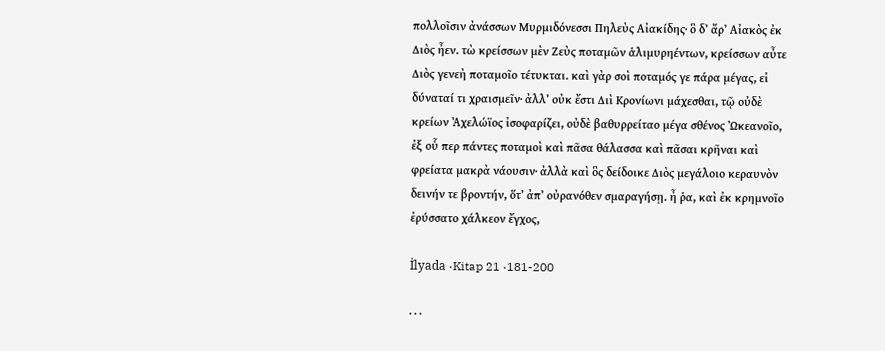πολλοῖσιν ἀνάσσων Μυρμιδόνεσσι Πηλεὺς Αἰακίδης· ὃ δʼ ἄρʼ Αἰακὸς ἐκ Διὸς ἦεν. τὼ κρείσσων μὲν Ζεὺς ποταμῶν ἁλιμυρηέντων, κρείσσων αὖτε Διὸς γενεὴ ποταμοῖο τέτυκται. καὶ γὰρ σοὶ ποταμός γε πάρα μέγας, εἰ δύναταί τι χραισμεῖν· ἀλλʼ οὐκ ἔστι Διὶ Κρονίωνι μάχεσθαι, τῷ οὐδὲ κρείων Ἀχελώϊος ἰσοφαρίζει, οὐδὲ βαθυρρείταο μέγα σθένος Ὠκεανοῖο, ἐξ οὗ περ πάντες ποταμοὶ καὶ πᾶσα θάλασσα καὶ πᾶσαι κρῆναι καὶ φρείατα μακρὰ νάουσιν· ἀλλὰ καὶ ὃς δείδοικε Διὸς μεγάλοιο κεραυνὸν δεινήν τε βροντήν, ὅτʼ ἀπʼ οὐρανόθεν σμαραγήσῃ. ἦ ῥα, καὶ ἐκ κρημνοῖο ἐρύσσατο χάλκεον ἔγχος,

İlyada ·Kitap 21 ·181-200

· · ·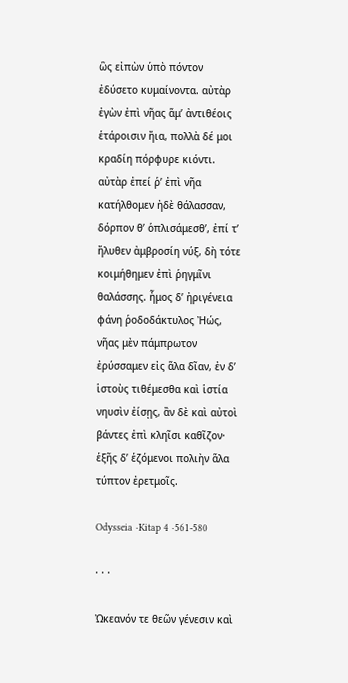ὣς εἰπὼν ὑπὸ πόντον ἐδύσετο κυμαίνοντα. αὐτὰρ ἐγὼν ἐπὶ νῆας ἅμʼ ἀντιθέοις ἑτάροισιν ἤια, πολλὰ δέ μοι κραδίη πόρφυρε κιόντι. αὐτὰρ ἐπεί ῥʼ ἐπὶ νῆα κατήλθομεν ἠδὲ θάλασσαν, δόρπον θʼ ὁπλισάμεσθʼ, ἐπί τʼ ἤλυθεν ἀμβροσίη νύξ, δὴ τότε κοιμήθημεν ἐπὶ ῥηγμῖνι θαλάσσης. ἦμος δʼ ἠριγένεια φάνη ῥοδοδάκτυλος Ἠώς, νῆας μὲν πάμπρωτον ἐρύσσαμεν εἰς ἅλα δῖαν, ἐν δʼ ἱστοὺς τιθέμεσθα καὶ ἱστία νηυσὶν ἐίσῃς, ἂν δὲ καὶ αὐτοὶ βάντες ἐπὶ κληῖσι καθῖζον· ἑξῆς δʼ ἑζόμενοι πολιὴν ἅλα τύπτον ἐρετμοῖς.

Odysseia ·Kitap 4 ·561-580

· · ·

Ὠκεανόν τε θεῶν γένεσιν καὶ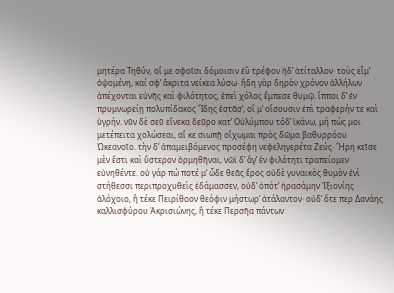μητέρα Τηθύν, οἵ με σφοῖσι δόμοισιν ἐῢ τρέφον ἠδʼ ἀτίταλλον· τοὺς εἶμʼ ὀψομένη, καί σφʼ ἄκριτα νείκεα λύσω· ἤδη γὰρ δηρὸν χρόνον ἀλλήλων ἀπέχονται εὐνῆς καὶ φιλότητος, ἐπεὶ χόλος ἔμπεσε θυμῷ. ἵπποι δʼ ἐν πρυμνωρείῃ πολυπίδακος Ἴδης ἑστᾶσʼ, οἵ μʼ οἴσουσιν ἐπὶ τραφερήν τε καὶ ὑγρήν. νῦν δὲ σεῦ εἵνεκα δεῦρο κατʼ Οὐλύμπου τόδʼ ἱκάνω, μή πώς μοι μετέπειτα χολώσεαι, αἴ κε σιωπῇ οἴχωμαι πρὸς δῶμα βαθυρρόου Ὠκεανοῖο. τὴν δʼ ἀπαμειβόμενος προσέφη νεφεληγερέτα Ζεύς· Ἥρη κεῖσε μὲν ἔστι καὶ ὕστερον ὁρμηθῆναι, νῶϊ δʼ ἄγʼ ἐν φιλότητι τραπείομεν εὐνηθέντε. οὐ γάρ πώ ποτέ μʼ ὧδε θεᾶς ἔρος οὐδὲ γυναικὸς θυμὸν ἐνὶ στήθεσσι περιπροχυθεὶς ἐδάμασσεν, οὐδʼ ὁπότʼ ἠρασάμην Ἰξιονίης ἀλόχοιο, ἣ τέκε Πειρίθοον θεόφιν μήστωρʼ ἀτάλαντον· οὐδʼ ὅτε περ Δανάης καλλισφύρου Ἀκρισιώνης, ἣ τέκε Περσῆα πάντων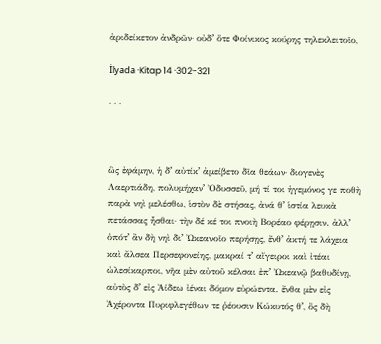ἀριδείκετον ἀνδρῶν· οὐδʼ ὅτε Φοίνικος κούρης τηλεκλειτοῖο,

İlyada ·Kitap 14 ·302-321

· · ·



ὣς ἐφάμην, ἡ δʼ αὐτίκʼ ἀμείβετο δῖα θεάων· διογενὲς Λαερτιάδη, πολυμήχανʼ Ὀδυσσεῦ, μή τί τοι ἡγεμόνος γε ποθὴ παρὰ νηὶ μελέσθω, ἱστὸν δὲ στήσας, ἀνά θʼ ἱστία λευκὰ πετάσσας ἧσθαι· τὴν δέ κέ τοι πνοιὴ Βορέαο φέρῃσιν. ἀλλʼ ὁπότʼ ἂν δὴ νηὶ διʼ Ὠκεανοῖο περήσῃς, ἔνθʼ ἀκτή τε λάχεια καὶ ἄλσεα Περσεφονείης, μακραί τʼ αἴγειροι καὶ ἰτέαι ὠλεσίκαρποι, νῆα μὲν αὐτοῦ κέλσαι ἐπʼ Ὠκεανῷ βαθυδίνῃ, αὐτὸς δʼ εἰς Ἀίδεω ἰέναι δόμον εὐρώεντα. ἔνθα μὲν εἰς Ἀχέροντα Πυριφλεγέθων τε ῥέουσιν Κώκυτός θʼ, ὃς δὴ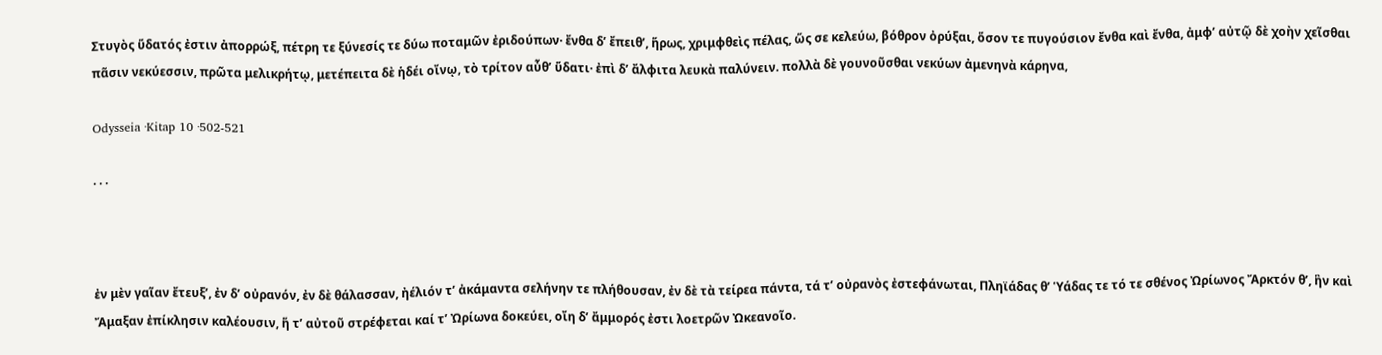Στυγὸς ὕδατός ἐστιν ἀπορρώξ, πέτρη τε ξύνεσίς τε δύω ποταμῶν ἐριδούπων· ἔνθα δʼ ἔπειθʼ, ἥρως, χριμφθεὶς πέλας, ὥς σε κελεύω, βόθρον ὀρύξαι, ὅσον τε πυγούσιον ἔνθα καὶ ἔνθα, ἀμφʼ αὐτῷ δὲ χοὴν χεῖσθαι πᾶσιν νεκύεσσιν, πρῶτα μελικρήτῳ, μετέπειτα δὲ ἡδέι οἴνῳ, τὸ τρίτον αὖθʼ ὕδατι· ἐπὶ δʼ ἄλφιτα λευκὰ παλύνειν. πολλὰ δὲ γουνοῦσθαι νεκύων ἀμενηνὰ κάρηνα,

Odysseia ·Kitap 10 ·502-521

· · ·



ἐν μὲν γαῖαν ἔτευξʼ, ἐν δʼ οὐρανόν, ἐν δὲ θάλασσαν, ἠέλιόν τʼ ἀκάμαντα σελήνην τε πλήθουσαν, ἐν δὲ τὰ τείρεα πάντα, τά τʼ οὐρανὸς ἐστεφάνωται, Πληϊάδας θʼ Ὑάδας τε τό τε σθένος Ὠρίωνος Ἄρκτόν θʼ, ἣν καὶ Ἄμαξαν ἐπίκλησιν καλέουσιν, ἥ τʼ αὐτοῦ στρέφεται καί τʼ Ὠρίωνα δοκεύει, οἴη δʼ ἄμμορός ἐστι λοετρῶν Ὠκεανοῖο.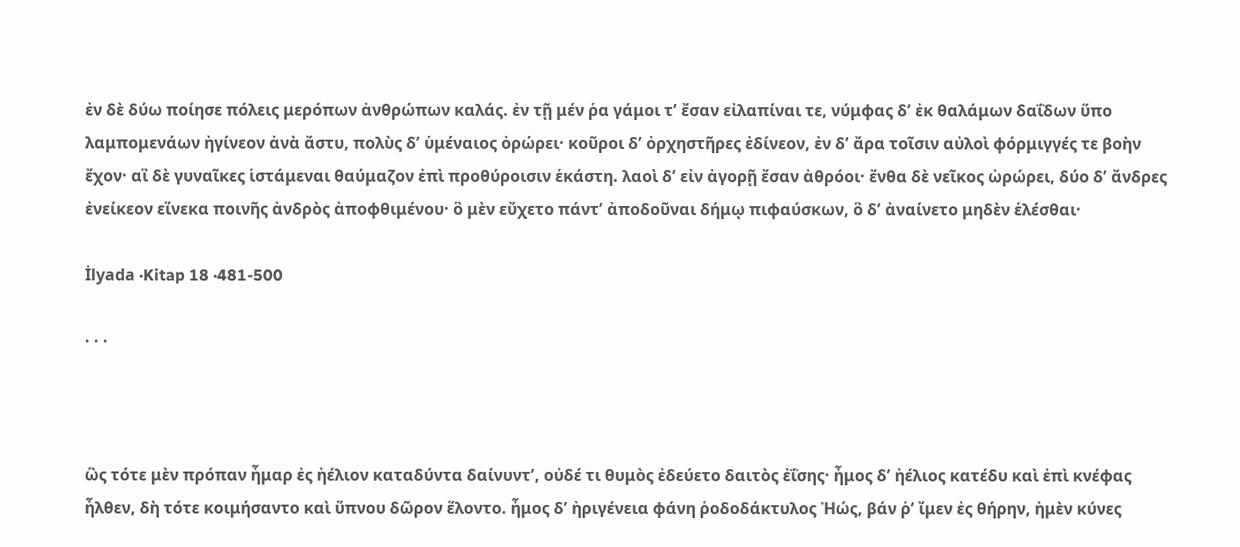ἐν δὲ δύω ποίησε πόλεις μερόπων ἀνθρώπων καλάς. ἐν τῇ μέν ῥα γάμοι τʼ ἔσαν εἰλαπίναι τε, νύμφας δʼ ἐκ θαλάμων δαΐδων ὕπο λαμπομενάων ἠγίνεον ἀνὰ ἄστυ, πολὺς δʼ ὑμέναιος ὀρώρει· κοῦροι δʼ ὀρχηστῆρες ἐδίνεον, ἐν δʼ ἄρα τοῖσιν αὐλοὶ φόρμιγγές τε βοὴν ἔχον· αἳ δὲ γυναῖκες ἱστάμεναι θαύμαζον ἐπὶ προθύροισιν ἑκάστη. λαοὶ δʼ εἰν ἀγορῇ ἔσαν ἀθρόοι· ἔνθα δὲ νεῖκος ὠρώρει, δύο δʼ ἄνδρες ἐνείκεον εἵνεκα ποινῆς ἀνδρὸς ἀποφθιμένου· ὃ μὲν εὔχετο πάντʼ ἀποδοῦναι δήμῳ πιφαύσκων, ὃ δʼ ἀναίνετο μηδὲν ἑλέσθαι·

İlyada ·Kitap 18 ·481-500

· · ·



ὣς τότε μὲν πρόπαν ἦμαρ ἐς ἠέλιον καταδύντα δαίνυντʼ, οὐδέ τι θυμὸς ἐδεύετο δαιτὸς ἐΐσης· ἦμος δʼ ἠέλιος κατέδυ καὶ ἐπὶ κνέφας ἦλθεν, δὴ τότε κοιμήσαντο καὶ ὕπνου δῶρον ἕλοντο. ἦμος δʼ ἠριγένεια φάνη ῥοδοδάκτυλος Ἠώς, βάν ῥʼ ἴμεν ἐς θήρην, ἠμὲν κύνες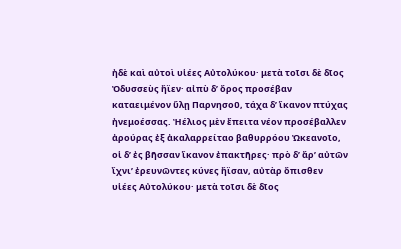ἠδὲ καὶ αὐτοὶ υἱέες Αὐτολύκου· μετὰ τοῖσι δὲ δῖος Ὀδυσσεὺς ἤϊεν· αἰπὺ δʼ ὄρος προσέβαν καταειμένον ὕλῃ Παρνησοῦ, τάχα δʼ ἵκανον πτύχας ἠνεμοέσσας. Ἠέλιος μὲν ἔπειτα νέον προσέβαλλεν ἀρούρας ἐξ ἀκαλαρρείταο βαθυρρόου Ὠκεανοῖο, οἱ δʼ ἐς βῆσσαν ἵκανον ἐπακτῆρες· πρὸ δʼ ἄρʼ αὐτῶν ἴχνιʼ ἐρευνῶντες κύνες ἤϊσαν, αὐτὰρ ὄπισθεν υἱέες Αὐτολύκου· μετὰ τοῖσι δὲ δῖος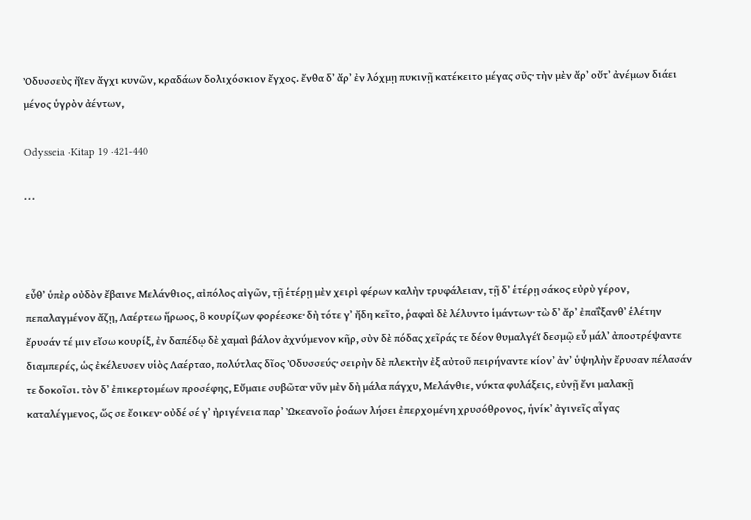Ὀδυσσεὺς ἤϊεν ἄγχι κυνῶν, κραδάων δολιχόσκιον ἔγχος. ἔνθα δʼ ἄρʼ ἐν λόχμῃ πυκινῇ κατέκειτο μέγας σῦς· τὴν μὲν ἄρʼ οὔτʼ ἀνέμων διάει μένος ὑγρὸν ἀέντων,

Odysseia ·Kitap 19 ·421-440

· · ·



εὖθʼ ὑπὲρ οὐδὸν ἔβαινε Μελάνθιος, αἰπόλος αἰγῶν, τῇ ἑτέρῃ μὲν χειρὶ φέρων καλὴν τρυφάλειαν, τῇ δʼ ἑτέρῃ σάκος εὐρὺ γέρον, πεπαλαγμένον ἄζῃ, Λαέρτεω ἥρωος, ὃ κουρίζων φορέεσκε· δὴ τότε γʼ ἤδη κεῖτο, ῥαφαὶ δὲ λέλυντο ἱμάντων· τὼ δʼ ἄρʼ ἐπαΐξανθʼ ἑλέτην ἔρυσάν τέ μιν εἴσω κουρίξ, ἐν δαπέδῳ δὲ χαμαὶ βάλον ἀχνύμενον κῆρ, σὺν δὲ πόδας χεῖράς τε δέον θυμαλγέϊ δεσμῷ εὖ μάλʼ ἀποστρέψαντε διαμπερές, ὡς ἐκέλευσεν υἱὸς Λαέρταο, πολύτλας δῖος Ὀδυσσεύς· σειρὴν δὲ πλεκτὴν ἐξ αὐτοῦ πειρήναντε κίονʼ ἀνʼ ὑψηλὴν ἔρυσαν πέλασάν τε δοκοῖσι. τὸν δʼ ἐπικερτομέων προσέφης, Εὔμαιε συβῶτα· νῦν μὲν δὴ μάλα πάγχυ, Μελάνθιε, νύκτα φυλάξεις, εὐνῇ ἔνι μαλακῇ καταλέγμενος, ὥς σε ἔοικεν· οὐδέ σέ γʼ ἠριγένεια παρʼ Ὠκεανοῖο ῥοάων λήσει ἐπερχομένη χρυσόθρονος, ἡνίκʼ ἀγινεῖς αἶγας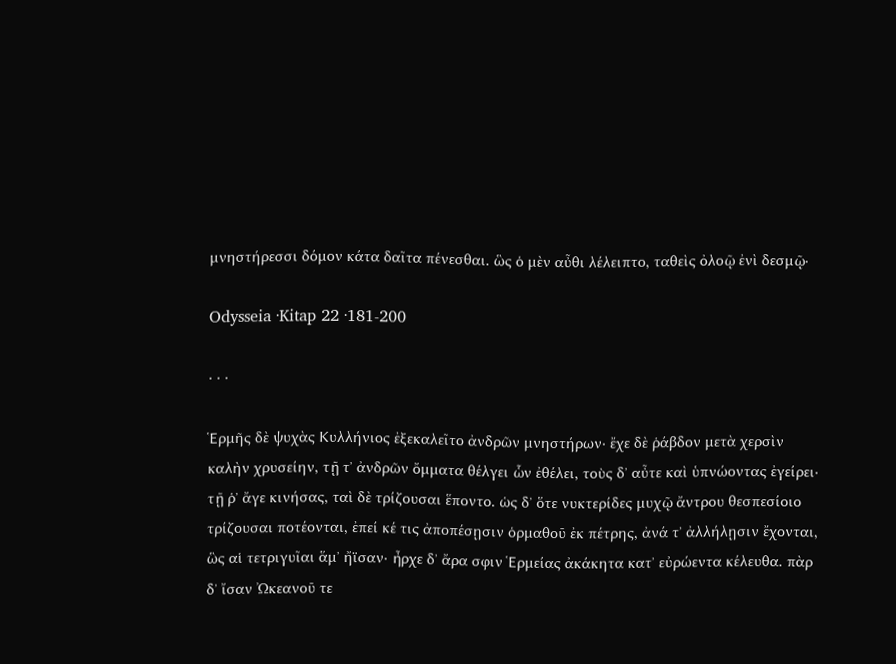μνηστήρεσσι δόμον κάτα δαῖτα πένεσθαι. ὣς ὁ μὲν αὖθι λέλειπτο, ταθεὶς ὀλοῷ ἐνὶ δεσμῷ·

Odysseia ·Kitap 22 ·181-200

· · ·

Ἑρμῆς δὲ ψυχὰς Κυλλήνιος ἐξεκαλεῖτο ἀνδρῶν μνηστήρων· ἔχε δὲ ῥάβδον μετὰ χερσὶν καλὴν χρυσείην, τῇ τʼ ἀνδρῶν ὄμματα θέλγει ὧν ἐθέλει, τοὺς δʼ αὖτε καὶ ὑπνώοντας ἐγείρει· τῇ ῥʼ ἄγε κινήσας, ταὶ δὲ τρίζουσαι ἕποντο. ὡς δʼ ὅτε νυκτερίδες μυχῷ ἄντρου θεσπεσίοιο τρίζουσαι ποτέονται, ἐπεί κέ τις ἀποπέσῃσιν ὁρμαθοῦ ἐκ πέτρης, ἀνά τʼ ἀλλήλῃσιν ἔχονται, ὣς αἱ τετριγυῖαι ἅμʼ ἤϊσαν· ἦρχε δʼ ἄρα σφιν Ἑρμείας ἀκάκητα κατʼ εὐρώεντα κέλευθα. πὰρ δʼ ἴσαν Ὠκεανοῦ τε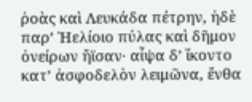ῥοὰς καὶ Λευκάδα πέτρην, ἠδὲ παρʼ Ἠελίοιο πύλας καὶ δῆμον ὀνείρων ἤϊσαν· αἶψα δʼ ἵκοντο κατʼ ἀσφοδελὸν λειμῶνα, ἔνθα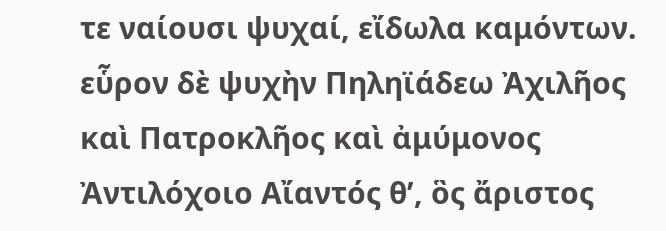τε ναίουσι ψυχαί, εἴδωλα καμόντων. εὗρον δὲ ψυχὴν Πηληϊάδεω Ἀχιλῆος καὶ Πατροκλῆος καὶ ἀμύμονος Ἀντιλόχοιο Αἴαντός θʼ, ὃς ἄριστος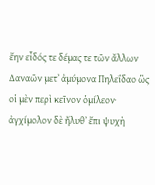ἔην εἶδός τε δέμας τε τῶν ἄλλων Δαναῶν μετʼ ἀμύμονα Πηλεΐδαο ὣς οἱ μὲν περὶ κεῖνον ὁμίλεον· ἀγχίμολον δὲ ἤλυθʼ ἔπι ψυχὴ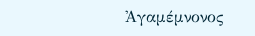Ἀγαμέμνονος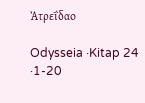Ἀτρεΐδαο

Odysseia ·Kitap 24 ·1-20